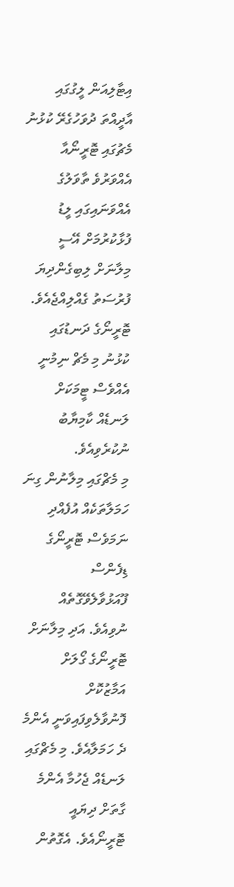އިޓާލިއަން ލީގުގައި އާދީއްތަ ދުވަހުގެރޭ ކުޅުނު މެޗުގައި ޓޮރީނޯއާ އެއްވަރުވެ ތާވަލުގެ އެއްވަނައިގައި ލީޑު ފުޅާކުރުމަށް އޭސީ މިލާނަށް ލިބިގެންދިޔަ ފުރުސަތު ގެއްލިއްޖެއެވެ.
ޓޮރީނޯގެ ދަނޑުގައި ކުޅުނު މި މެޗް ނިމުނީ އެއްވެސް ޓީމަކަށް ލަނޑެއް ކާމިޔާބު ނުކުރެވިއެވެ.
މި މެޗްގައި މިލާނުން ގިނަ ހަމަލާތަކެއް އުފެއްދި ނަމަވެސް ޓޮރީނޯގެ ޑިފެންސް ފޫއަޅުވާލެވޭގޮތެއް ނުވިއެވެ. އަދި މިލާނަށް ޓޮރީނޯގެ ގޯލަށް އަމާޒުކޮށް ފޮނުވާލެވިފައިވަނީ އެންމެ ދެ ހަމަލާއެވެ. މި މެޗްގައި ލަނޑެއް ޖެހުމާ އެންމެ ގާތަށް ދިޔައީ ޓޮރީނޯއެވެ. އެގޮތުން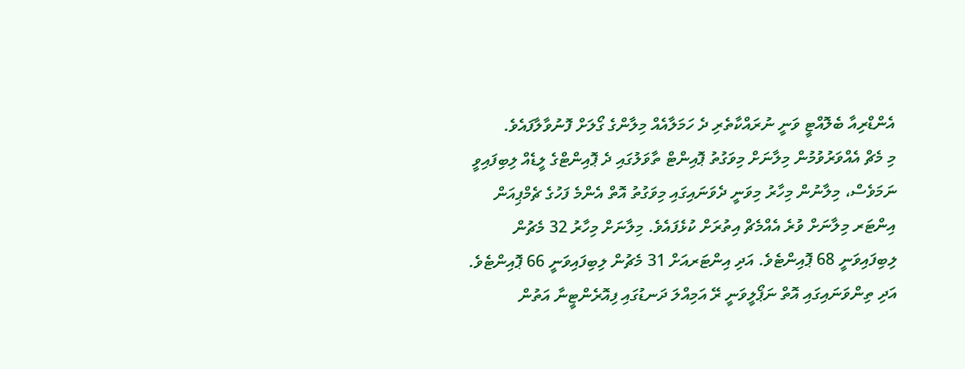އެންޑްރިއާ ބެލޮއްޓީ ވަނީ ނުރައްކާތެރި ދެ ހަމަލާއެއް މިލާންގެ ގޯލަށް ފޮނުވާލާފައެވެ.
މި މެޗް އެއްވަރުވުމުން މިލާނަށް މިވަގުތު ޕޮއިންޓް ތާވަލުގައި ދެ ޕޮއިންޓްގެ ލީޑެއް ލިބިފައިވީ ނަމަވެސް، މިލާނުން މިހާރު މިވަނީ ދެވަނައިގައި މިވަގުތު އޮތް އެންމެ ފަހުގެ ޗެމްޕިއަން އިންޓަރ މިލާނަށް ވުރެ އެއްމެޗް އިތުރަށް ކުޅެފައެވެ. މިލާނަށް މިހާރު 32 މެޗުން ލިބިފައިވަނީ 68 ޕޮއިންޓެވެ. އަދި އިންޓަރއަށް 31 މެޗުން ލިބިފައިވަނީ 66 ޕޮއިންޓެވެ.
އަދި ތިންވަނައިގައި އޮތް ނަޕޯލީވަނީ ރޭ އަމިއްލަ ދަނޑުގައި ފިއޮރެންޓީނާ އަތުން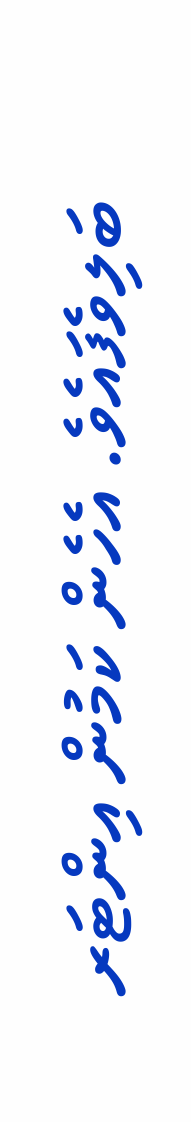ބަލިވެފައެވެ. އެހެން ކަމުން އިންޓަރ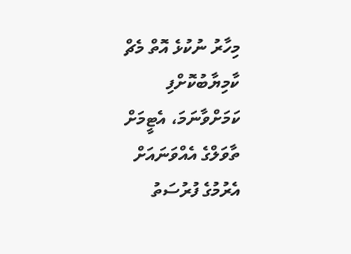މިހާރު ނުކުޅެ އޮތް މެޗް ކާމިޔާބުކޮށްފި ކަމަށްވާނަމަ، އެޓީމަށް ތާވަލްގެ އެއްވަނައަށް އެރުމުގެ ފުރުސަތު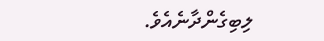ލިބިގެންދާނެއެވެ.